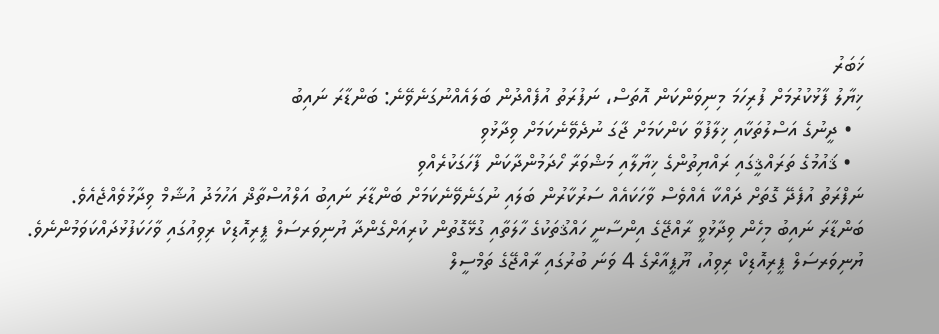ޚަބަރު
ޚިޔާލު ފާޅުކުރުމަށް ފުރިހަމަ މިނިވަންކަން އޮތަސް، ނަފުރަތު އުފެއްދުން ބަލައެއްނުގަނެވޭނެ: ބަންޑާރަ ނައިބު
  • ދީނުގެ އަސްލުތަކާއި ޚިލާފުވާ ކަންކަމަށް ޖާގަ ނުދެވޭނެކަމަށް ވިދާޅުވި
  • ޤައުމުގެ ތަރައްޤީގައި ރައްޔިތުންގެ ޚިޔާލާއި މަޝްވަރާ ހޯދަމުންދާކަން ފާހަގަކުރެއްވި
ނަފްރަތު އުފެދޭ ގޮތަށް ދައްކާ އެއްވެސް ވާހަކައެއް ސަރުކާރުން ބަލައި ނުގަނެވޭނެކަމަށް ބަންޑާރަ ނައިބު އަލްއުސްތާޛް އަހުމަދު އުޝާމް ވިދާޅުވެއްޖެއެވެ.
ބަންޑާރަ ނައިބު މިހެން ވިދާޅުވީ ރާއްޖޭގެ އިންސާނީ ހައްޤުތަކުގެ ހާލަތާއި ގުޅޭގޮތުން ކުރިއަށްގެންދާ ޔުނިވަރސަލް ޕީރިއޮޑިކް ރިވިއުގައި ވާހަކަފުޅުދައްކަވަމުންނެވެ.
ޔުނިވަރސަލް ޕީރިއޮޑިކް ރިވިއު، ޔޫޕީއާރްގެ 4 ވަނަ ބުރުގައި ރާއްޖޭގެ ތަމްސީލް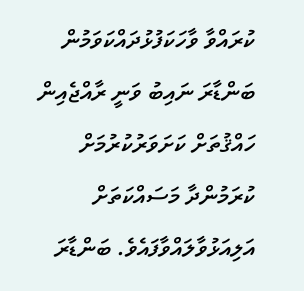ކުރައްވާ ވާހަކަފުޅުދައްކަވަމުން ބަންޑާރަ ނައިބު ވަނީ ރާއްޖެއިން ހައްޤުތަށް ކަށަވަރުކުރުމަށް ކުރަމުންދާ މަސައްކަތަށް އަލިއަޅުވާލައްވާފައެވެ. ބަންޑާރަ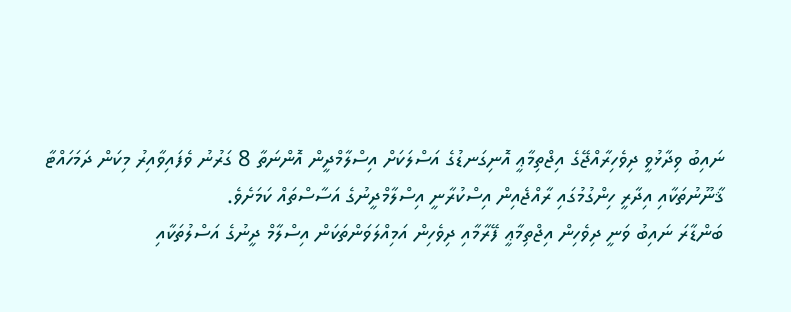ނައިބު ވިދާޅުވީ ދިވެހިރާއްޖޭގެ އިޖްތިމާޢީ އޮނިގަނޑުގެ އަސްލަކަށް އިސްލާމްދީން އޮންނަތާ 8 ގަރުނު ވެފައިވާއިރު މިކަން ދަމަހައްޓާ ޤާނޫނުތަކާއި އިދާރީ ހިންގުމުގައި ރާއްޖެއިން އިސްކުރާނީ އިސްލާމްދީނުގެ އަސާސްތައް ކަމަށެވެ.
ބަންޑާރަ ނައިބު ވަނީ ދިވެހިން އިޖްތިމާޢީ ފޭރާމާއި ދިވެހިން އަމިއްލަވަންތަކަން އިސްލާމް ދީނުގެ އަސްލުތަކާއި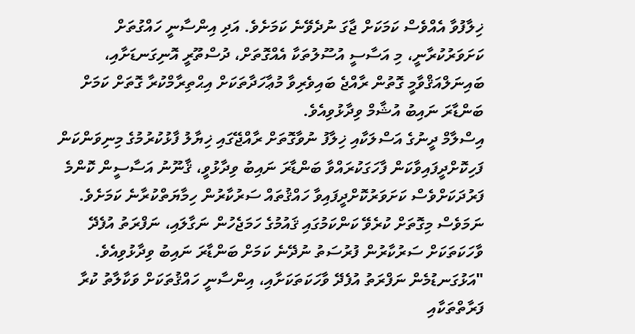ޚިލާފުވާ އެއްވެސް ކަމަކަށް ޖާގަ ނުދެވޭނެ ކަމަށެވެ. އަދި އިންސާނީ ހައްގުތަށް ކަށަވަރުކުރާނީ، މި އަސާސީ އުސޫލުތަކާ އެއްގޮތަށް، ދުސްތޫރީ އޮނިގަނޑަށާއި، ބައިނަލްއަޤްވާމީ ގޮތުން ރާއްޖެ ބައިވެރިވާ މުޢާހަދާތަކަށް އިޙްތިރާމްކުރާ ގޮތަށް ކަމަށް ބަންޑާރަ ނައިބު އުޝާމް ވިދާޅުވިއެވެ.
އިސްލާމް ދީނުގެ އަސްލަކާއި ޚިލާފު ނުވާގޮތަށް ރާއްޖޭގައި ޚިޔާލު ފާޅުކުރުމުގެ މިނިވަންކަން ފަހިކޮށްދީފައިވާކަން ފާހަގަކުރައްވާ ބަންޑާރަ ނައިބު ވިދާޅުވީ، ޤާނޫނު އަސާސީން ކޮންމެ ފަރުދަކަށްވެސް ކަށަވަރުކޮށްދީފައިވާ ހައްޤުތައް ސަރުކާރުން ހިމާޔަތްކުރާނެ ކަމަށެވެ. ނަމަވެސް މިގޮތަށް ކުރެވޭ ކަންކަމުގައި ޤައުމުގެ ހަމަޖެހުން ނަގާލައި، ނަފްރަތު އުފެދޭ ވާހަކަތަކަށް ސަރުކާރުން ފުރުސަތު ނުދޭނެ ކަމަށް ބަންޑާރަ ނައިބު ވިދާޅުވިއެވެ.
"އަޅުގަނޑުމެން ނަފްރަތު އުފެދޭ ވާހަކަތަކަށާއި، އިންސާނީ ހައްޤުތަކަށް ވަކާލާތު ކުރާ ފަރާތްތަކާއި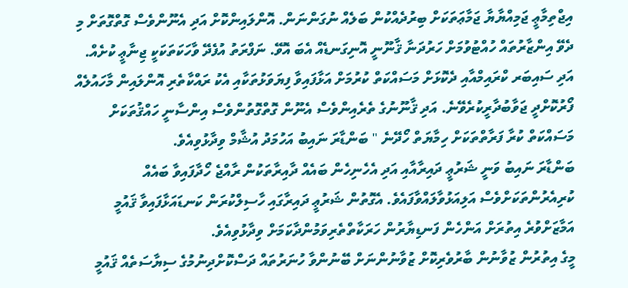އިޖްތިމާޢީ ޖަމިއްޔާޔާ ޖަމާޢަތަކަށް ބިރުދެއްކުން ބަލެއް ނުގަންނަން. އޮންލައިންކޮށް އަދި އެނޫންވެސް ގޮތްގޮތަށް މި ދެވޭ އިންޒާރުތައް ހުއްޓުވުމަށް ހަރުދަނާ ޤާނޫނީ އޮނިގަނޑެއް އެބަ އޮވޭ. ނަފްރަތު އުފެދޭ ވާހަކަތަކަކީ ޖިނާޢީ ކުށެއް. އަދި ސައިބަރ ކްރައިމްއާއި ދެކޮޅަށް މަސައްކަތް ކުރުމަށް އަޅާފައިވާ ފިޔަވަޅުތަކާއި އެކު ރައްކާތެރި އޮންލައިން މާހައުލެއް ފޯރުކޮށްދީ ޖަވާބުދާރީކުރެވޭނެ. އަދި ޤާނޫނުގެ ތެރެއިންވެސް އެނޫން ގޮތްގޮތުންވެސް އިންސާނީ ހައްޤުތަކަށް މަސައްކަތް ކުރާ ފަރާތްތަކަށް ހިމާޔަތް ހޯދޭނެ " ބަންޑާރަ ނައިބު އަހުމަދު އުޝާމް ވިދާޅުވިއެވެ.
ބަންޑާރަ ނައިބު ވަނީ ޝަރުޢީ ދައިރާއާއި އަދި އެހެނިހެން ބައެއް ދާއިރާތަކުން ރާއްޖެ ހޯދާފައިވާ ބައެއް ކުރިއެރުންތަކަށްވެސް އަލިއަޅުވާލައްވާފައެވެ. އެގޮތުން ޝަރުޢީ ދައިރާގައި ހާސިލްކުރަން ކަނޑައަޅާފައިވާ ޤައުމީ އަމާޒަށްވުރެ އިތުރަށް އަންހެން ފަނޑިޔާރުން ހަރަކާތްތެރިވަމުންދާކަމަށް ވިދާޅުވިއެވެ.
މީގެ އިތުރުން ޒުވާނުން ބާރުވެރިކޮށް ޒުވާނުންނަށް ބޭނުންވާ ހުނަރުތައް ދަސްކޮށްދިނުމުގެ ސިޔާސަތެއް ޤައުމީ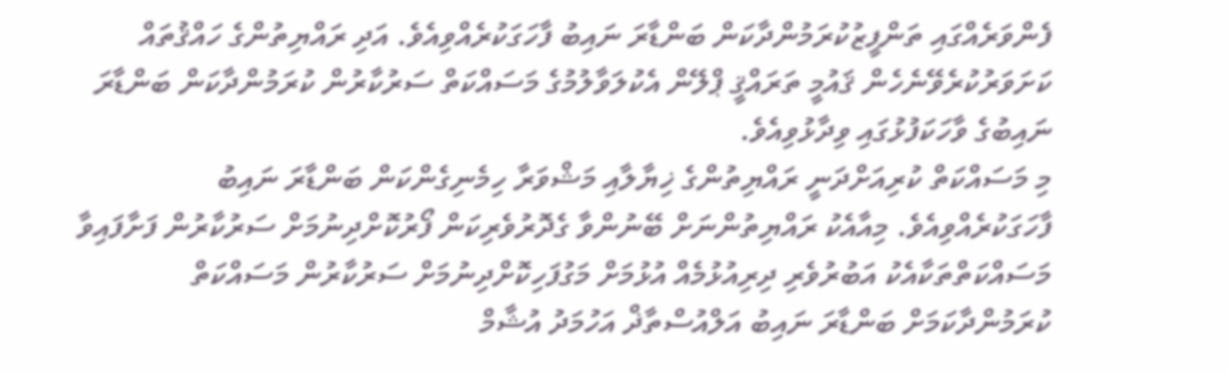ފެންވަރެއްގައި ތަންފީޒުކުރަމުންދާކަން ބަންޑާރަ ނައިބު ފާހަގަކުރެއްވިއެވެ. އަދި ރައްޔިތުންގެ ހައްޤުތައް ކަށަވަރުކުރެވޭނެހެން ޤައުމީ ތަރައްޤީ ޕްލޭން އެކުލަވާލުމުގެ މަސައްކަތް ސަރުކާރުން ކުރަމުންދާކަން ބަންޑާރަ ނައިބުގެ ވާހަކަފުޅުގައި ވިދާޅުވިއެވެ.
މި މަސައްކަތް ކުރިއަށްދަނީ ރައްޔިތުންގެ ޚިޔާލާއި މަޝްވަރާ ހިމެނިގެންކަން ބަންޑާރަ ނައިބު ފާހަގަކުރެއްވިއެވެ. މިއާއެކު ރައްޔިތުންނަށް ބޭނުންވާ ގެދޮރުވެރިކަން ފޯރުކޮށްދިނުމަށް ސަރުކާރުން ފަށާފައިވާ މަސައްކަތްތަކާއެކު އަބުރުވެރި ދިރިއުޅުމެއް އުޅުމަށް މަގުފަހިކޮށްދިނުމަށް ސަރުކާރުން މަސައްކަތް ކުރަމުންދާކަމަށް ބަންޑާރަ ނައިބު އަލްއުސްތާޛް އަހުމަދު އުޝާމް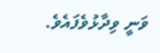ވަނީ ވިދާޅުވެފައެވެ.